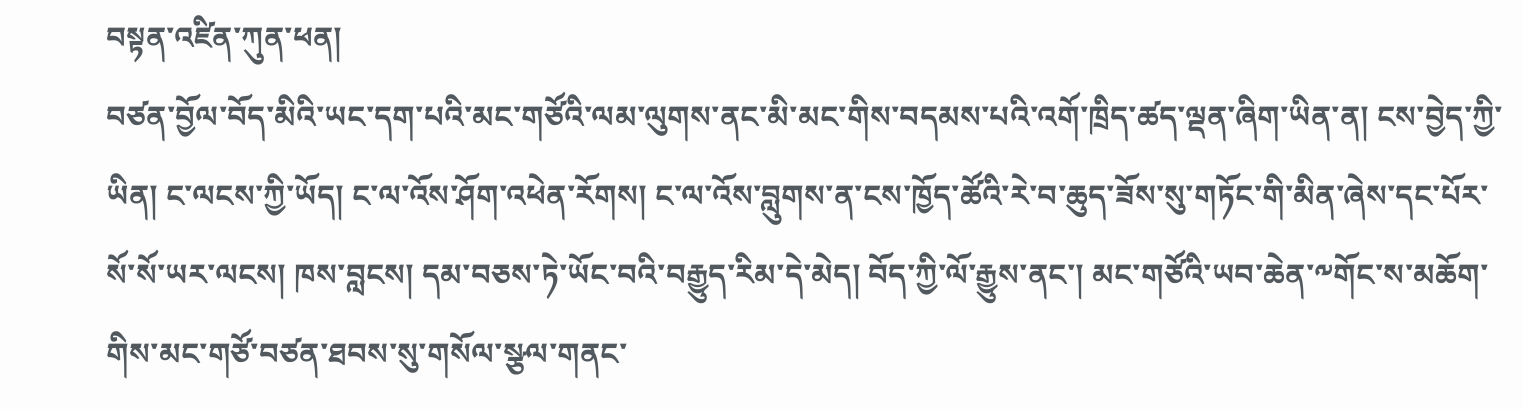བསྟན་འཛིན་ཀུན་ཕན།
བཙན་བྱོལ་བོད་མིའི་ཡང་དག་པའི་མང་གཙོའི་ལམ་ལུགས་ནང་མི་མང་གིས་བདམས་པའི་འགོ་ཁྲིད་ཚད་ལྡན་ཞིག་ཡིན་ན། ངས་བྱེད་ཀྱི་ཡིན། ང་ལངས་ཀྱི་ཡོད། ང་ལ་འོས་ཤོག་འཕེན་རོགས། ང་ལ་འོས་བླུགས་ན་ངས་ཁྱོད་ཚོའི་རེ་བ་ཆུད་ཟོས་སུ་གཏོང་གི་མིན་ཞེས་དང་པོར་སོ་སོ་ཡར་ལངས། ཁས་བླངས། དམ་བཅས་ཏེ་ཡོང་བའི་བརྒྱུད་རིམ་དེ་མེད། བོད་ཀྱི་ལོ་རྒྱུས་ནང་། མང་གཙོའི་ཡབ་ཆེན་༸གོང་ས་མཆོག་གིས་མང་གཙོ་བཙན་ཐབས་སུ་གསོལ་སྩལ་གནང་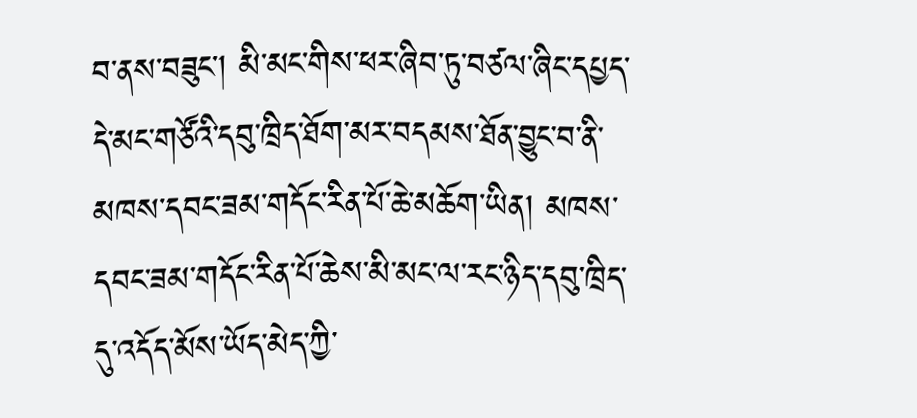བ་ནས་བཟུང་། མི་མང་གིས་ཕར་ཞིབ་ཏུ་བཙལ་ཞིང་དཔྱད་དེ་མང་གཙོའི་དབུ་ཁྲིད་ཐོག་མར་བདམས་ཐོན་བྱུང་བ་ནི་མཁས་དབང་ཟམ་གདོང་རིན་པོ་ཆེ་མཆོག་ཡིན། མཁས་དབང་ཟམ་གདོང་རིན་པོ་ཆེས་མི་མང་ལ་རང་ཉིད་དབུ་ཁྲིད་དུ་འདོད་མོས་ཡོད་མེད་ཀྱི་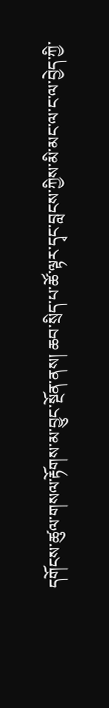དགོངས་ཚུལ་གསལ་རྟོགས་མ་བྱུང་སྔོན་ནས། ཆབ་སྲིད་པ་ཚོ་ལྟར་དྭང་བླངས་ཀྱིས་མི་མང་ལ་ང་ལ་བྱེད་ཀྱི་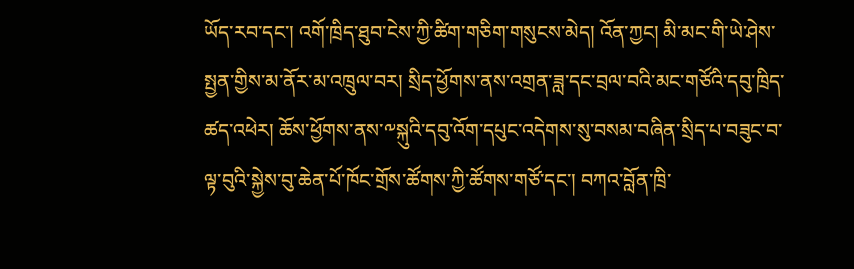ཡོད་རབ་དང་། འགོ་ཁྲིད་ཐུབ་ངེས་ཀྱི་ཚིག་གཅིག་གསུངས་མེད། འོན་ཀྱང། མི་མང་གི་ཡེ་ཤེས་སྤྱན་གྱིས་མ་ནོར་མ་འཁྲུལ་བར། སྲིད་ཕྱོགས་ནས་འགྲན་ཟླ་དང་བྲལ་བའི་མང་གཙོའི་དབུ་ཁྲིད་ཚད་འཕེར། ཆོས་ཕྱོགས་ནས་༸སྐུའི་དབུ་འོག་དཔུང་འདེགས་སུ་བསམ་བཞིན་སྲིད་པ་བཟུང་བ་ལྟ་བུའི་སྐྱེས་བུ་ཆེན་པོ་ཁོང་གྲོས་ཚོགས་ཀྱི་ཚོགས་གཙོ་དང་། བཀའ་བློན་ཁྲི་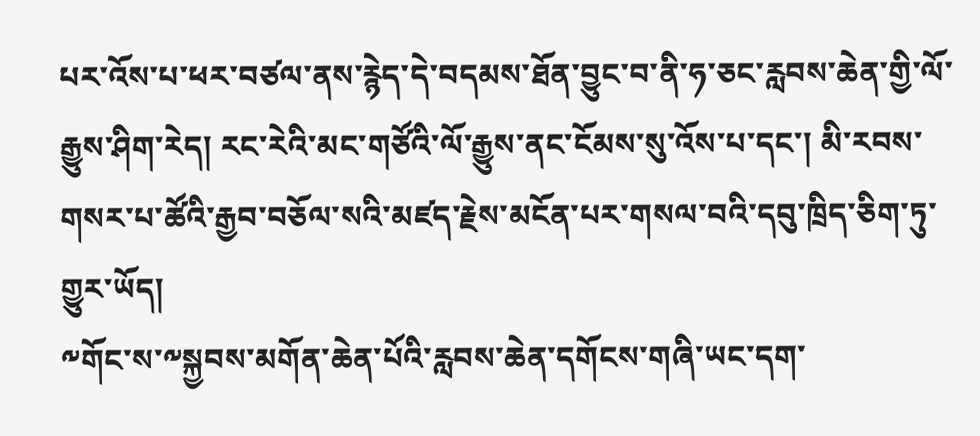པར་འོས་པ་ཕར་བཙལ་ནས་རྙེད་དེ་བདམས་ཐོན་བྱུང་བ་ནི་ཧ་ཅང་རླབས་ཆེན་གྱི་ལོ་རྒྱུས་ཤིག་རེད། རང་རེའི་མང་གཙོའི་ལོ་རྒྱུས་ནང་ངོམས་སུ་འོས་པ་དང་། མི་རབས་གསར་པ་ཚོའི་རྒྱབ་བཅོལ་སའི་མཛད་རྗེས་མངོན་པར་གསལ་བའི་དབུ་ཁྲིད་ཅིག་ཏུ་གྱུར་ཡོད།
༸གོང་ས་༸སྐྱབས་མགོན་ཆེན་པོའི་རླབས་ཆེན་དགོངས་གཞི་ཡང་དག་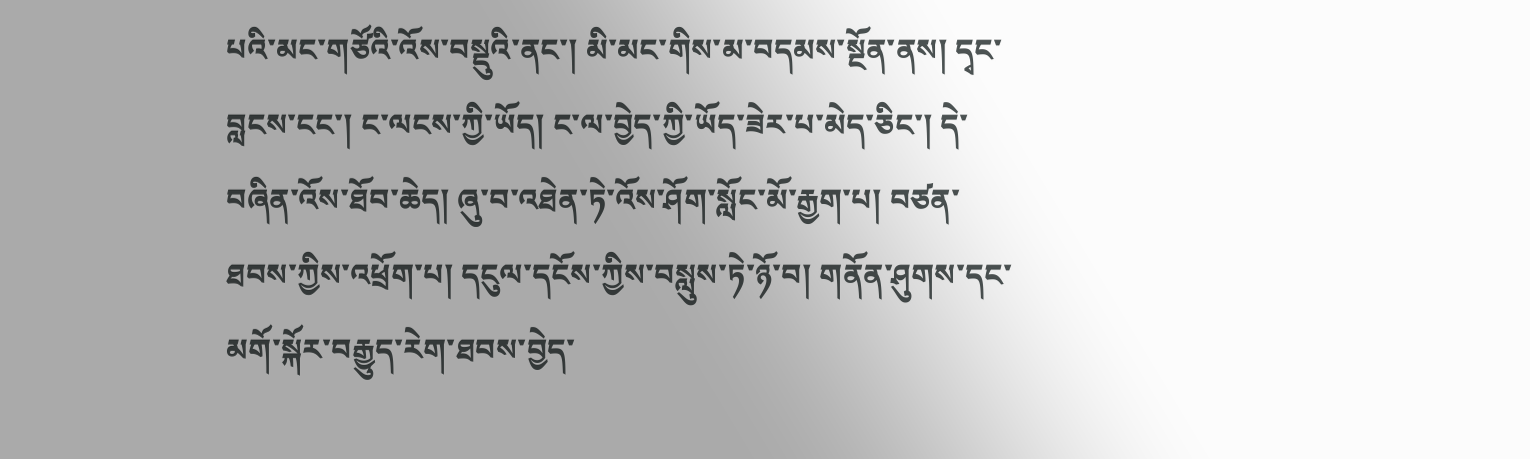པའི་མང་གཙོའི་འོས་བསྡུའི་ནང་། མི་མང་གིས་མ་བདམས་སྔོན་ནས། དྭང་བླངས་ངང་། ང་ལངས་ཀྱི་ཡོད། ང་ལ་བྱེད་ཀྱི་ཡོད་ཟེར་པ་མེད་ཅིང་། དེ་བཞིན་འོས་ཐོབ་ཆེད། ཞུ་བ་འཐེན་ཏེ་འོས་ཤོག་སློང་མོ་རྒྱག་པ། བཙན་ཐབས་ཀྱིས་འཕྲོག་པ། དངུལ་དངོས་ཀྱིས་བསླུས་ཏེ་ཉོ་བ། གནོན་ཤུགས་དང་མགོ་སྐོར་བརྒྱུད་རེག་ཐབས་བྱེད་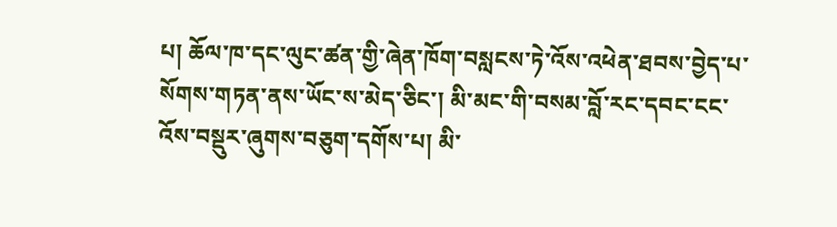པ། ཆོལ་ཁ་དང་ལུང་ཚན་གྱི་ཞེན་ཁོག་བསླངས་ཏེ་འོས་འཕེན་ཐབས་བྱེད་པ་སོགས་གཏན་ནས་ཡོང་ས་མེད་ཅིང་། མི་མང་གི་བསམ་བློ་རང་དབང་ངང་འོས་བསྡུར་ཞུགས་བཅུག་དགོས་པ། མི་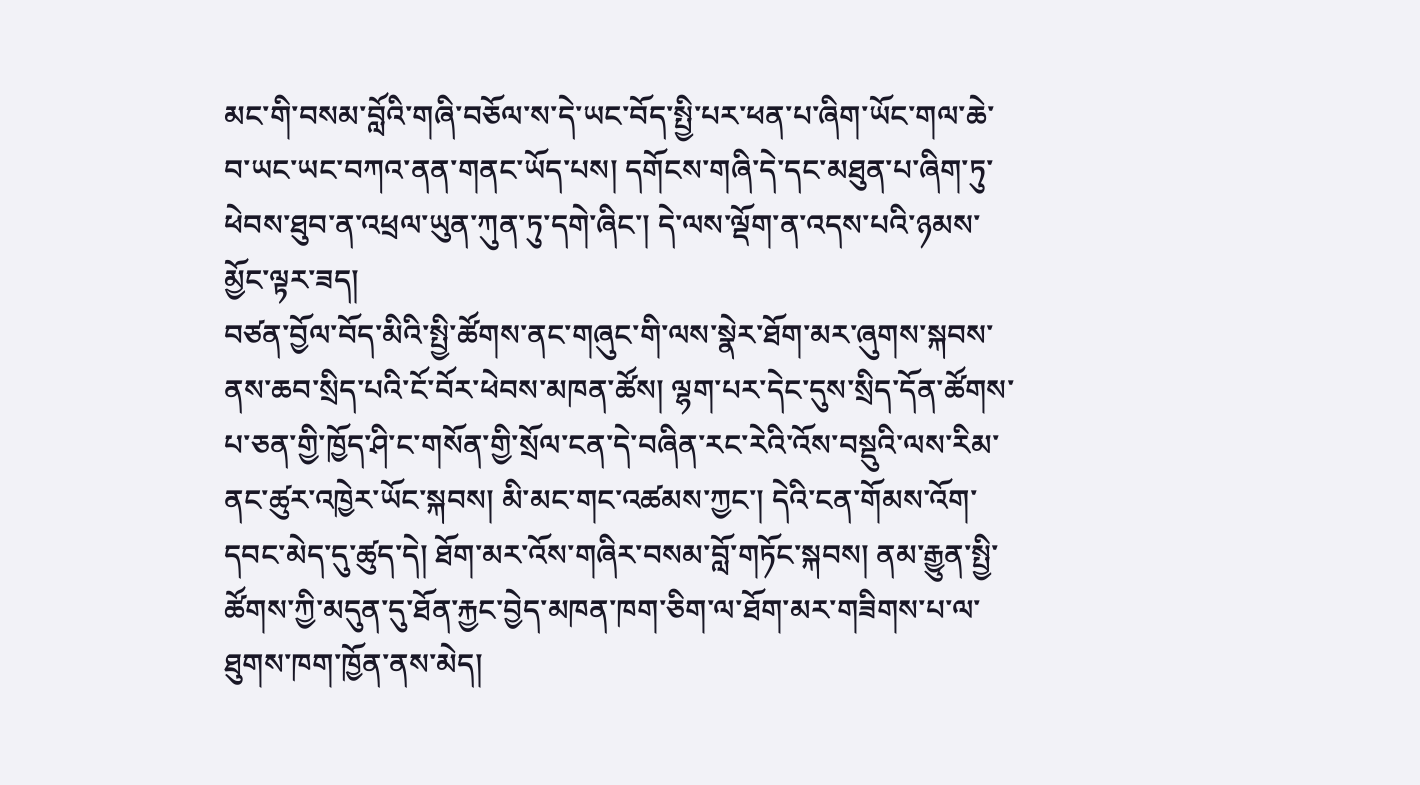མང་གི་བསམ་བློའི་གཞི་བཅོལ་ས་དེ་ཡང་བོད་སྤྱི་པར་ཕན་པ་ཞིག་ཡོང་གལ་ཆེ་བ་ཡང་ཡང་བཀའ་ནན་གནང་ཡོད་པས། དགོངས་གཞི་དེ་དང་མཐུན་པ་ཞིག་ཏུ་ཕེབས་ཐུབ་ན་འཕྲལ་ཡུན་ཀུན་ཏུ་དགེ་ཞིང་། དེ་ལས་ལྡོག་ན་འདས་པའི་ཉམས་མྱོང་ལྟར་ཟད།
བཙན་བྱོལ་བོད་མིའི་སྤྱི་ཚོགས་ནང་གཞུང་གི་ལས་སྣེར་ཐོག་མར་ཞུགས་སྐབས་ནས་ཆབ་སྲིད་པའི་ངོ་བོར་ཕེབས་མཁན་ཚོས། ལྷག་པར་དེང་དུས་སྲིད་དོན་ཚོགས་པ་ཅན་གྱི་ཁྱོད་ཤི་ང་གསོན་གྱི་སྲོལ་ངན་དེ་བཞིན་རང་རེའི་འོས་བསྡུའི་ལས་རིམ་ནང་ཚུར་འཁྱེར་ཡོང་སྐབས། མི་མང་གང་འཚམས་ཀྱང་། དེའི་ངན་གོམས་འོག་དབང་མེད་དུ་ཚུད་དེ། ཐོག་མར་འོས་གཞིར་བསམ་བློ་གཏོང་སྐབས། ནམ་རྒྱུན་སྤྱི་ཚོགས་ཀྱི་མདུན་དུ་ཐོན་རྐྱང་བྱེད་མཁན་ཁག་ཅིག་ལ་ཐོག་མར་གཟིགས་པ་ལ་ཐུགས་ཁག་ཁྱོན་ནས་མེད།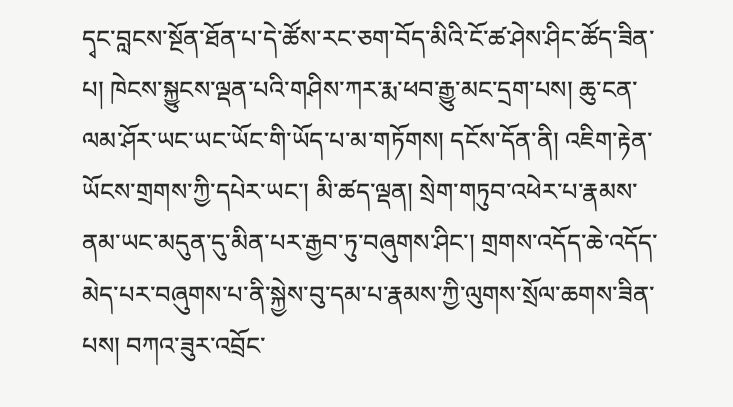དྭང་བླངས་སྔོན་ཐོན་པ་དེ་ཚོས་རང་ཅག་བོད་མིའི་ངོ་ཚ་ཤེས་ཤིང་ཚོད་ཟིན་པ། ཁེངས་སྐྱུངས་ལྡན་པའི་གཤིས་ཀར་རྨ་ཕབ་རྒྱུ་མང་དྲག་པས། ཆུ་ངན་ལམ་ཤོར་ཡང་ཡང་ཡོང་གི་ཡོད་པ་མ་གཏོགས། དངོས་དོན་ནི། འཇིག་རྟེན་ཡོངས་གྲགས་ཀྱི་དཔེར་ཡང་། མི་ཚད་ལྡན། སྲེག་གཏུབ་འཕེར་པ་རྣམས་ནམ་ཡང་མདུན་དུ་མིན་པར་རྒྱབ་ཏུ་བཞུགས་ཤིང་། གྲགས་འདོད་ཆེ་འདོད་མེད་པར་བཞུགས་པ་ནི་སྐྱེས་བུ་དམ་པ་རྣམས་ཀྱི་ལུགས་སྲོལ་ཆགས་ཟིན་པས། བཀའ་ཟུར་འབྲོང་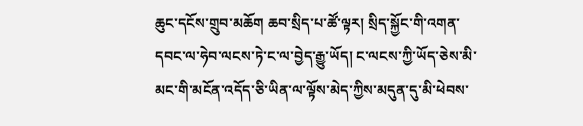ཆུང་དངོས་གྲུབ་མཆོག ཆབ་སྲིད་པ་ཚོ་ལྟར། སྲིད་སྐྱོང་གི་འགན་དབང་ལ་ཧེབ་ལངས་ཏེ་ང་ལ་བྱེད་རྒྱུ་ཡོད། ང་ལངས་ཀྱི་ཡོད་ཅེས་མི་མང་གི་མངོན་འདོད་ཅི་ཡིན་ལ་ལྟོས་མེད་ཀྱིས་མདུན་དུ་མི་ཕེབས་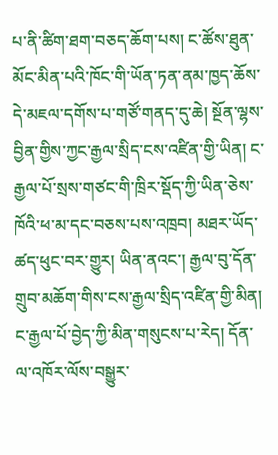པ་ནི་ཚིག་ཐག་བཅད་ཆོག་པས། ང་ཚོས་ཐུན་མོང་མིན་པའི་ཁོང་གི་ཡོན་ཏན་ནམ་ཁྱད་ཆོས་དེ་མཇལ་དགོས་པ་གཙོ་གནད་དུ་ཆེ། སྔོན་ལྷས་བྱིན་གྱིས་ཀྱང་རྒྱལ་སྲིད་ངས་འཛིན་གྱི་ཡིན། ང་རྒྱལ་པོ་སྲས་གཙང་གི་ཁྲིར་སྡོད་ཀྱི་ཡིན་ཅེས་ཁོའི་ཕ་མ་དང་བཅས་པས་འཁྲབ། མཐར་ཡོད་ཚད་ཕུང་བར་གྱུར། ཡིན་ནའང་། རྒྱལ་བུ་དོན་གྲུབ་མཆོག་གིས་ངས་རྒྱལ་སྲིད་འཛིན་གྱི་མིན། ང་རྒྱལ་པོ་བྱེད་ཀྱི་མིན་གསུངས་པ་རེད། དོན་ལ་འཁོར་ལོས་བསྒྱུར་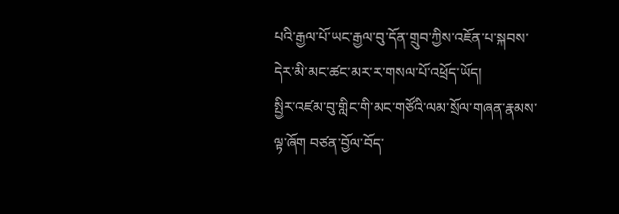པའི་རྒྱལ་པོ་ཡང་རྒྱལ་བུ་དོན་གྲུབ་ཀྱིས་འཇོན་པ་སྐབས་དེར་མི་མང་ཚང་མར་ར་གསལ་པོ་འཕྲོད་ཡོད།
སྤྱིར་འཛམ་བུ་གླིང་གི་མང་གཙོའི་ལམ་སྲོལ་གཞན་རྣམས་ལྟ་ཞོག བཙན་བྱོལ་བོད་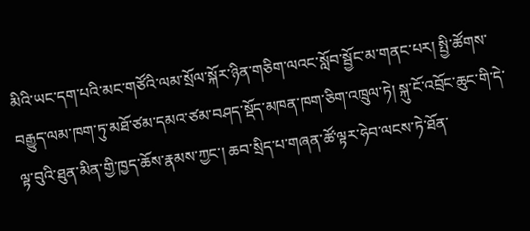མིའི་ཡང་དག་པའི་མང་གཙོའི་ལམ་སྲོལ་སྐོར་ཉིན་གཅིག་ལའང་སློབ་སྦྱོང་མ་གནང་པར། སྤྱི་ཚོགས་བརྒྱུད་ལམ་ཁག་ཏུ་མཐོ་ཙམ་དམའ་ཙམ་བཤད་སྡོད་མཁན་ཁག་ཅིག་འཁྲུལ་ཏེ། སྐུ་ངོ་འབྲོང་ཆུང་གི་དེ་ལྟ་བུའི་ཐུན་མིན་གྱི་ཁྱད་ཆོས་རྣམས་ཀྱང་། ཆབ་སྲིད་པ་གཞན་ཚོ་ལྟར་ཧེབ་ལངས་ཏེ་ཐོན་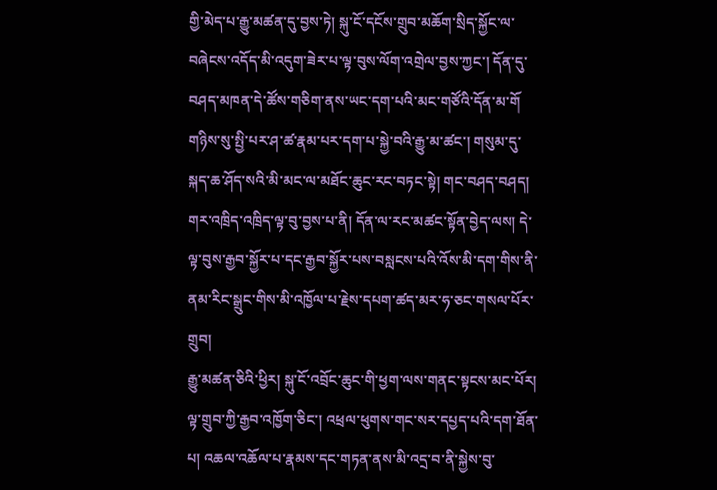གྱི་མེད་པ་རྒྱུ་མཚན་དུ་བྱས་ཏེ། སྐུ་ངོ་དངོས་གྲུབ་མཆོག་སྲིད་སྐྱོང་ལ་བཞེངས་འདོད་མི་འདུག་ཟེར་པ་ལྟ་བུས་ལོག་འགྲེལ་བྱས་ཀྱང་། དོན་དུ་བཤད་མཁན་དེ་ཚོས་གཅིག་ནས་ཡང་དག་པའི་མང་གཙོའི་དོན་མ་གོ གཉིས་སུ་སྤྱི་པར་ཤ་ཚ་རྣམ་པར་དག་པ་སྐྱེ་བའི་རྒྱུ་མ་ཚང་། གསུམ་དུ་སྐད་ཆ་ཤོད་སའི་མི་མང་ལ་མཐོང་ཆུང་རང་བཏང་སྟེ། གང་བཤད་བཤད། གར་འཁྲིད་འཁྲིད་ལྟ་བུ་བྱས་པ་ནི། དོན་ལ་རང་མཚང་སྟོན་བྱེད་ལས། དེ་ལྟ་བུས་རྒྱབ་སྐྱོར་པ་དང་རྒྱབ་སྐྱོར་པས་བསླངས་པའི་འོས་མི་དག་གིས་ནི་ནམ་རིང་སྒྲུང་གིས་མི་འཁྱོལ་པ་རྗེས་དཔག་ཚད་མར་ཧ་ཅང་གསལ་པོར་གྲུབ།
རྒྱུ་མཚན་ཅིའི་ཕྱིར། སྐུ་ངོ་འབྲོང་ཆུང་གི་ཕྱག་ལས་གནང་སྟངས་མང་པོར། ལྟ་གྲུབ་ཀྱི་རྒྱབ་འཁྱོག་ཅིང་། འཕྲལ་ཕུགས་གང་སར་དཔྱད་པའི་དག་ཐོན་པ། འཆལ་འཆོལ་པ་རྣམས་དང་གཏན་ནས་མི་འདྲ་བ་ནི་སྐྱེས་བུ་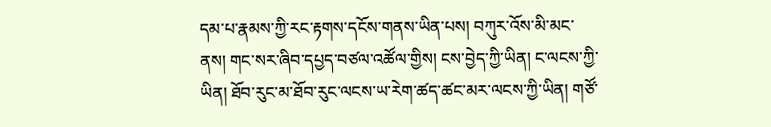དམ་པ་རྣམས་ཀྱི་རང་རྟགས་དངོས་གནས་ཡིན་པས། བཀུར་འོས་མི་མང་ནས། གང་སར་ཞིབ་དཔྱད་བཙལ་འཚོལ་གྱིས། ངས་བྱེད་ཀྱི་ཡིན། ང་ལངས་ཀྱི་ཡིན། ཐོབ་རུང་མ་ཐོབ་རུང་ལངས་ཡ་རེག་ཚད་ཚང་མར་ལངས་ཀྱི་ཡིན། གཙོ་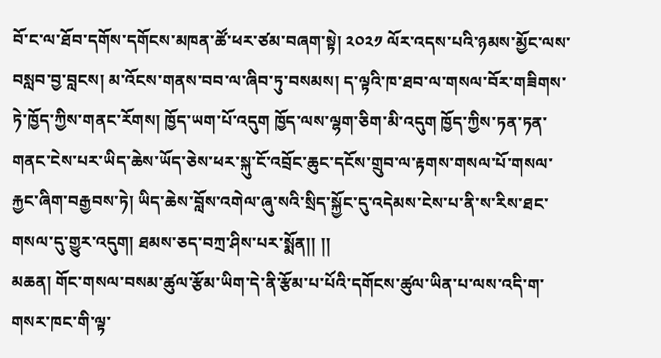བོ་ང་ལ་ཐོབ་དགོས་དགོངས་མཁན་ཚོ་ཕར་ཙམ་བཞག་སྟེ། ༢༠༢༡ ལོར་འདས་པའི་ཉམས་མྱོང་ལས་བསླབ་བྱ་བླངས། མ་འོངས་གནས་བབ་ལ་ཞིབ་ཏུ་བསམས། ད་ལྟའི་ཁ་ཐབ་ལ་གསལ་བོར་གཟིགས་ཏེ་ཁྱོད་ཀྱིས་གནང་རོགས། ཁྱོད་ཡག་པོ་འདུག ཁྱོད་ལས་ལྷག་ཅིག་མི་འདུག ཁྱོད་ཀྱིས་ཏན་ཏན་གནང་ངེས་པར་ཡིད་ཆེས་ཡོད་ཅེས་ཕར་སྐུ་ངོ་འབྲོང་ཆུང་དངོས་གྲུབ་ལ་རྟགས་གསལ་པོ་གསལ་རྐྱང་ཞིག་བརྒྱབས་ཏེ། ཡིད་ཆེས་བློས་འགེལ་ཞུ་སའི་སྲིད་སྐྱོང་དུ་འདེམས་ངེས་པ་ནི་ས་རིས་ཐང་གསལ་དུ་གྱུར་འདུག། ཐམས་ཅད་བཀྲ་ཤིས་པར་སྨོན།། །།
མཆན། གོང་གསལ་བསམ་ཚུལ་རྩོམ་ཡིག་དེ་ནི་རྩོམ་པ་པོའི་དགོངས་ཚུལ་ཡིན་པ་ལས་འདི་ག་གསར་ཁང་གི་ལྟ་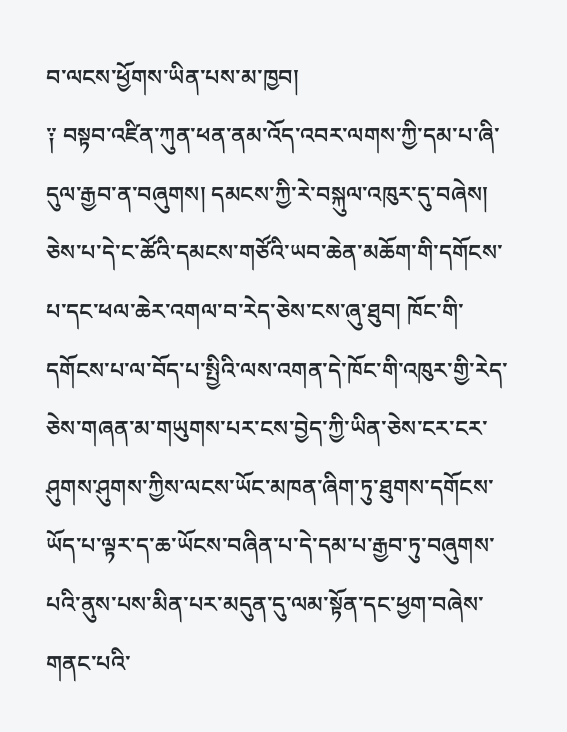བ་ལངས་ཕྱོགས་ཡིན་པས་མ་ཁྱབ།
༑ བསྟབ་འཛིན་ཀུན་ཕན་ནམ་འོད་འབར་ལགས་ཀྱི་དམ་པ་ཞི་དུལ་རྒྱབ་ན་བཞུགས། དམངས་ཀྱི་རེ་བསྐུལ་འཁུར་དུ་བཞེས། ཅེས་པ་དེ་ང་ཚོའི་དམངས་གཙོའི་ཡབ་ཆེན་མཆོག་གི་དགོངས་པ་དང་ཕལ་ཆེར་འགལ་བ་རེད་ཅེས་ངས་ཞུ་ཐུབ། ཁོང་གི་དགོངས་པ་ལ་བོད་པ་སྤྱིའི་ལས་འགན་དེ་ཁོང་གི་འཁུར་གྱི་རེད་ཅེས་གཞན་མ་གཡུགས་པར་ངས་བྱེད་ཀྱི་ཡིན་ཅེས་ངར་ངར་ཤུགས་ཤུགས་ཀྱིས་ལངས་ཡོང་མཁན་ཞིག་ཏུ་ཐུགས་དགོངས་ཡོད་པ་ལྟར་ད་ཆ་ཡོངས་བཞིན་པ་དེ་དམ་པ་རྒྱབ་ཏུ་བཞུགས་པའི་ནུས་པས་མིན་པར་མདུན་དུ་ལམ་སྟོན་དང་ཕྱག་བཞེས་གནང་པའི་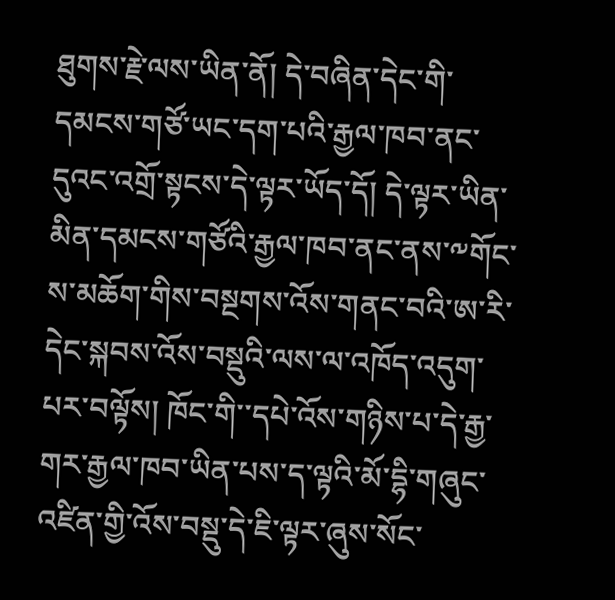ཐུགས་རྗེ་ལས་ཡིན་ནོ། དེ་བཞིན་དེང་གི་དམངས་གཙོ་ཡང་དག་པའི་རྒྱལ་ཁབ་ནང་དུའང་འགྲོ་སྟངས་དེ་ལྟར་ཡོད་དོ། དེ་ལྟར་ཡིན་མིན་དམངས་གཙོའི་རྒྱལ་ཁབ་ནང་ནས་༸གོང་ས་མཆོག་གིས་བསྔགས་འོས་གནང་བའི་ཨ་རི་དེང་སྐབས་འོས་བསྡུའི་ལས་ལ་འཁོད་འདུག་པར་བལྟོས། ཁོང་གི་་དཔེ་འོས་གཉིས་པ་དེ་རྒྱ་གར་རྒྱལ་ཁབ་ཡིན་པས་ད་ལྟའི་མོ་དྷི་གཞུང་འཛིན་གྱི་འོས་བསྡུ་དེ་ཇི་ལྟར་ཞུས་སོང་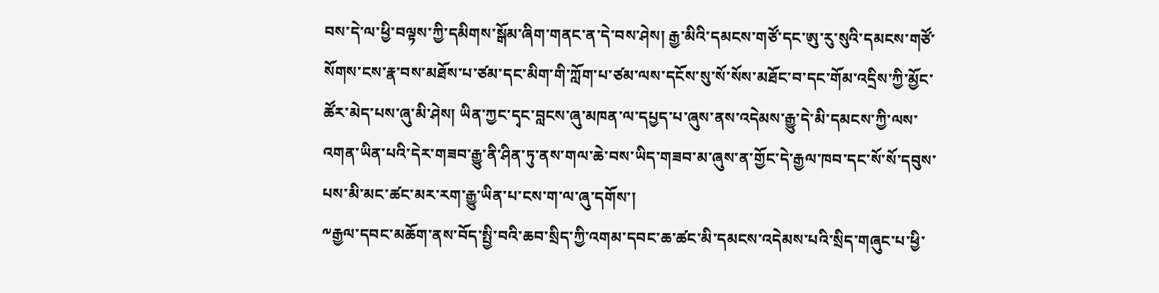བས་དེ་ལ་ཕྱི་བལྟས་ཀྱི་དམིགས་སྒོམ་ཞིག་གནང་ན་དེ་བས་ཤེས། རྒྱ་མིའི་དམངས་གཙོ་དང་ཨུ་རུ་སུའི་དམངས་གཙོ་སོགས་ངས་རྣ་བས་མཐོས་པ་ཙམ་དང་མིག་གི་ཀློག་པ་ཙམ་ལས་དངོས་སུ་སོ་སོས་མཐོང་བ་དང་གོམ་འདྲིས་ཀྱི་མྱོང་ཚོར་མེད་པས་ཞུ་མི་ཤེས། ཡིན་ཀྱང་དྭང་བླངས་ཞུ་མཁན་ལ་དཔྱད་པ་ཞུས་ནས་འདེམས་རྒྱུ་དེ་མི་དམངས་ཀྱི་ལས་འགན་ཡིན་པའི་དེར་གཟབ་རྒྱུ་ནི་ཤིན་ཏུ་ནས་གལ་ཆེ་བས་ཡིད་གཟབ་མ་ཞུས་ན་གྱོང་དེ་རྒྱལ་ཁབ་དང་སོ་སོ་དབུས་པས་མི་མང་ཚང་མར་རག་རྒྱུ་ཡིན་པ་ངས་ག་ལ་ཞུ་དགོས་།
༸རྒྱལ་དབང་མཆོག་ནས་བོད་སྤྱི་བའི་ཆབ་སྲིད་ཀྱི་འགམ་དབང་ཆ་ཚང་མི་དམངས་འདེམས་པའི་སྲིད་གཞུང་པ་ཕྱི་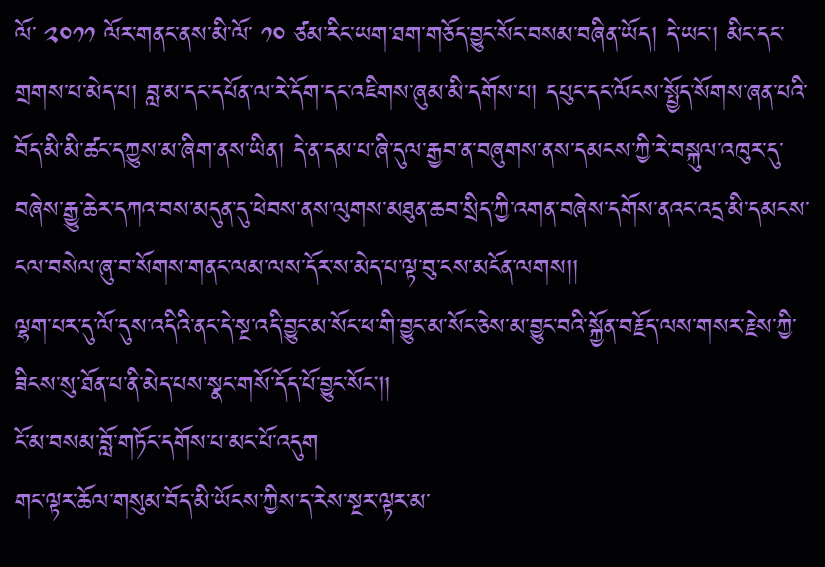ལོ་ ༢༠༡༡ ལོར་གནང་ནས་མི་ལོ་ ༡༠ ཙམ་རིང་ཡག་ཐག་གཅོད་བྱུང་སོང་བསམ་བཞིན་ཡོད། དེ་ཡང་། མིང་དང་གྲགས་པ་མེད་པ། བླ་མ་དང་དཔོན་ལ་རེ་དོག་དང་འཇིགས་ཞུམ་མི་དགོས་པ། དཔུང་དང་ལོངས་སྤྱོད་སོགས་ཞན་པའི་བོད་མི་མི་ཚང་དཀྱུས་མ་ཞིག་ནས་ཡིན། དེ་ན་དམ་པ་ཞི་དུལ་རྒྱབ་ན་བཞུགས་ནས་དམངས་ཀྱི་རེ་བསྐུལ་འཁུར་དུ་བཞེས་རྒྱུ་ཆེར་དཀའ་བས་མདུན་དུ་ཕེབས་ནས་ལུགས་མཐུན་ཆབ་སྲིད་ཀྱི་འགན་བཞེས་དགོས་ནའང་འདྲ་མི་དམངས་ངལ་བསེལ་ཞུ་བ་སོགས་གནང་ལམ་ལས་དོར་ས་མེད་པ་ལྟ་བུ་ངས་མངོན་ལགས།།
ལྷག་པར་དུ་ལོ་དུས་འདིའི་ནང་དེ་སྔ་འདི་བྱུང་མ་སོང་ཕ་གི་བྱུང་མ་སོང་ཅེས་མ་བྱུང་བའི་སྐྱོན་བརྗོད་ལས་གསར་རྗེས་ཀྱི་ཟིངས་སུ་ཐོན་པ་ནི་མེད་པས་སྣང་གསོ་དོད་པོ་བྱུང་སོང།།
ངོ་མ་བསམ་བློ་གཏོང་དགོས་པ་མང་པོ་འདུག
གང་ལྟར་ཆོལ་གསུམ་བོད་མི་ཡོངས་ཀྱིས་ད་རེས་སྔར་ལྟར་མ་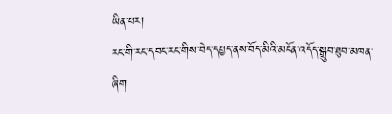ཡིན་པར།
རང་གི་རང་དབང་རང་གིས་བེད་དཔྱད་ནས་བོད་མིའི་མངོན་འདོད་སྒྲུབ་ཐུབ་མཁན་ཞིག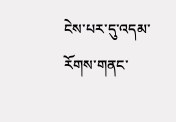ངེས་པར་དུ་འདམ་རོགས་གནང་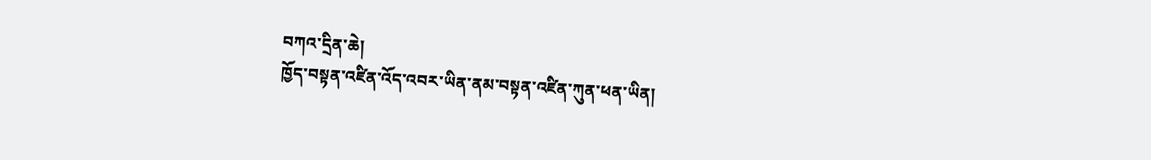བཀའ་དྲིན་ཆེ།
ཁྱོད་བསྟན་འཛིན་འོད་འབར་ཡིན་ནམ་བསྟན་འཛིན་ཀུན་ཕན་ཡིན།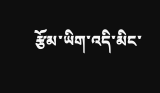རྩོམ་ཡིག་འདི་མིང་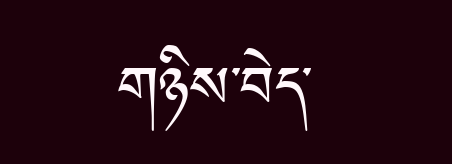གཉིས་བེད་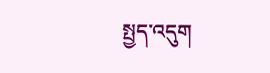སྤྱད་འདུག